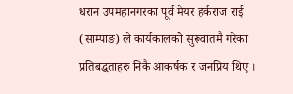धरान उपमहानगरका पूर्व मेयर हर्कराज राई (साम्पाङ) ले कार्यकालको सुरूवातमै गरेका प्रतिबद्धताहरु निकै आकर्षक र जनप्रिय थिए ।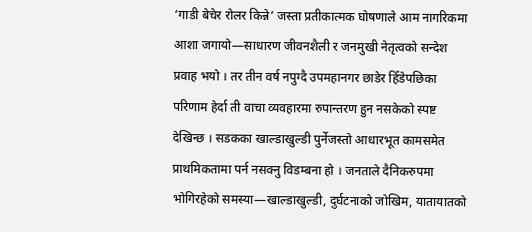‘गाडी बेचेर रोलर किन्ने’ जस्ता प्रतीकात्मक घोषणाले आम नागरिकमा आशा जगायो—साधारण जीवनशैली र जनमुखी नेतृत्वको सन्देश प्रवाह भयो । तर तीन वर्ष नपुग्दै उपमहानगर छाडेर हिँडेपछिका परिणाम हेर्दा ती वाचा व्यवहारमा रुपान्तरण हुन नसकेको स्पष्ट देखिन्छ । सडकका खाल्डाखुल्डी पुर्नेजस्तो आधारभूत कामसमेत प्राथमिकतामा पर्न नसक्नु विडम्बना हो । जनताले दैनिकरुपमा भोगिरहेको समस्या—खाल्डाखुल्डी, दुर्घटनाको जोखिम, यातायातको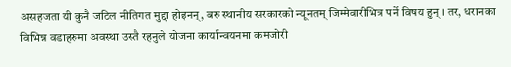असहजता यी कुनै जटिल नीतिगत मुद्दा होइनन्, बरु स्थानीय सरकारको न्यूनतम् जिम्मेवारीभित्र पर्ने विषय हुन् । तर, धरानका विभिन्न वडाहरुमा अवस्था उस्तै रहनुले योजना कार्यान्वयनमा कमजोरी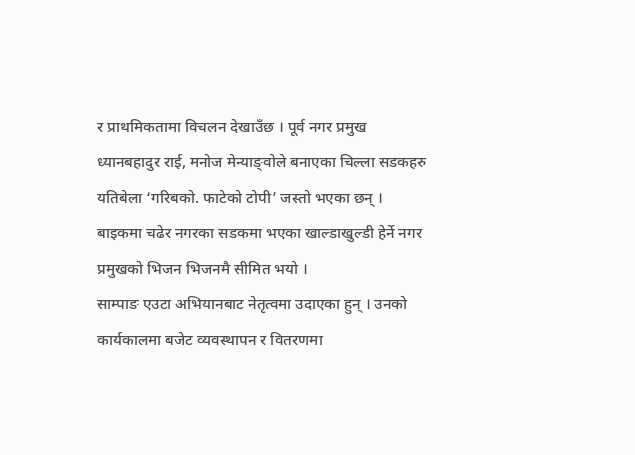र प्राथमिकतामा विचलन देखाउँछ । पूर्व नगर प्रमुख ध्यानबहादुर राई, मनोज मेन्याङ्वोले बनाएका चिल्ला सडकहरु यतिबेला ‘गरिबको. फाटेको टोपी’ जस्तो भएका छन् । बाइकमा चढेर नगरका सडकमा भएका खाल्डाखुल्डी हेर्ने नगर प्रमुखको भिजन भिजनमै सीमित भयो ।
साम्पाङ एउटा अभियानबाट नेतृत्वमा उदाएका हुन् । उनको कार्यकालमा बजेट व्यवस्थापन र वितरणमा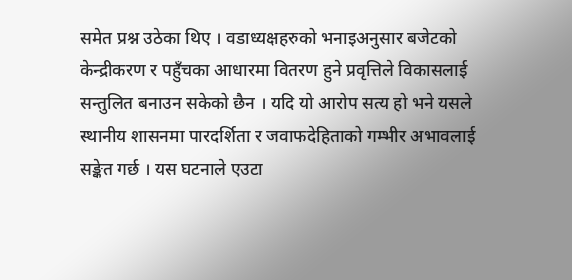समेत प्रश्न उठेका थिए । वडाध्यक्षहरुको भनाइअनुसार बजेटको केन्द्रीकरण र पहुँचका आधारमा वितरण हुने प्रवृत्तिले विकासलाई सन्तुलित बनाउन सकेको छैन । यदि यो आरोप सत्य हो भने यसले स्थानीय शासनमा पारदर्शिता र जवाफदेहिताको गम्भीर अभावलाई सङ्केत गर्छ । यस घटनाले एउटा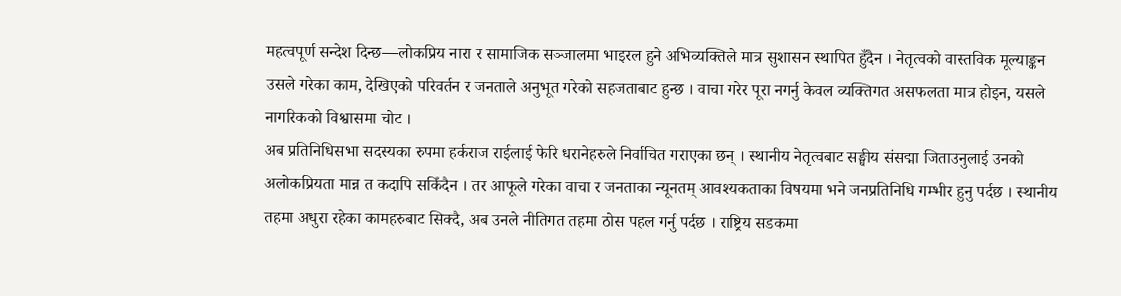महत्वपूर्ण सन्देश दिन्छ—लोकप्रिय नारा र सामाजिक सञ्जालमा भाइरल हुने अभिव्यक्तिले मात्र सुशासन स्थापित हुँदैन । नेतृत्वको वास्तविक मूल्याङ्कन उसले गरेका काम, देखिएको परिवर्तन र जनताले अनुभूत गरेको सहजताबाट हुन्छ । वाचा गरेर पूरा नगर्नु केवल व्यक्तिगत असफलता मात्र होइन, यसले नागरिकको विश्वासमा चोट ।
अब प्रतिनिधिसभा सदस्यका रुपमा हर्कराज राईलाई फेरि धरानेहरुले निर्वाचित गराएका छन् । स्थानीय नेतृत्वबाट सङ्घीय संसद्मा जिताउनुलाई उनको अलोकप्रियता मान्न त कदापि सकिँदैन । तर आफूले गरेका वाचा र जनताका न्यूनतम् आवश्यकताका विषयमा भने जनप्रतिनिधि गम्भीर हुनु पर्दछ । स्थानीय तहमा अधुरा रहेका कामहरुबाट सिक्दै, अब उनले नीतिगत तहमा ठोस पहल गर्नु पर्दछ । राष्ट्रिय सडकमा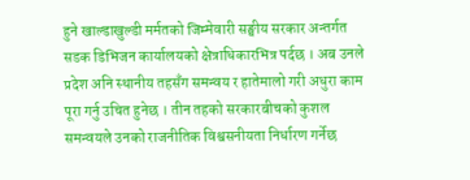हुने खाल्डाखुल्डी मर्मतको जिम्मेवारी सङ्घीय सरकार अन्तर्गत सडक डिभिजन कार्यालयको क्षेत्राधिकारभित्र पर्दछ । अब उनले प्रदेश अनि स्थानीय तहसँग समन्वय र हातेमालो गरी अधुरा काम पूरा गर्नु उचित हुनेछ । तीन तहको सरकारबीचको कुशल समन्वयले उनको राजनीतिक विश्वसनीयता निर्धारण गर्नेछ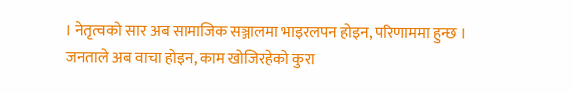। नेतृत्वको सार अब सामाजिक सञ्जालमा भाइरलपन होइन, परिणाममा हुन्छ । जनताले अब वाचा होइन, काम खोजिरहेको कुरा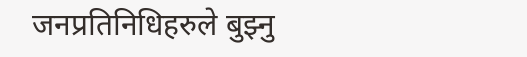जनप्रतिनिधिहरुले बुझ्नु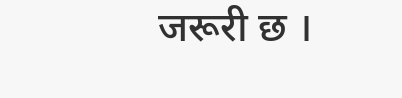जरूरी छ ।